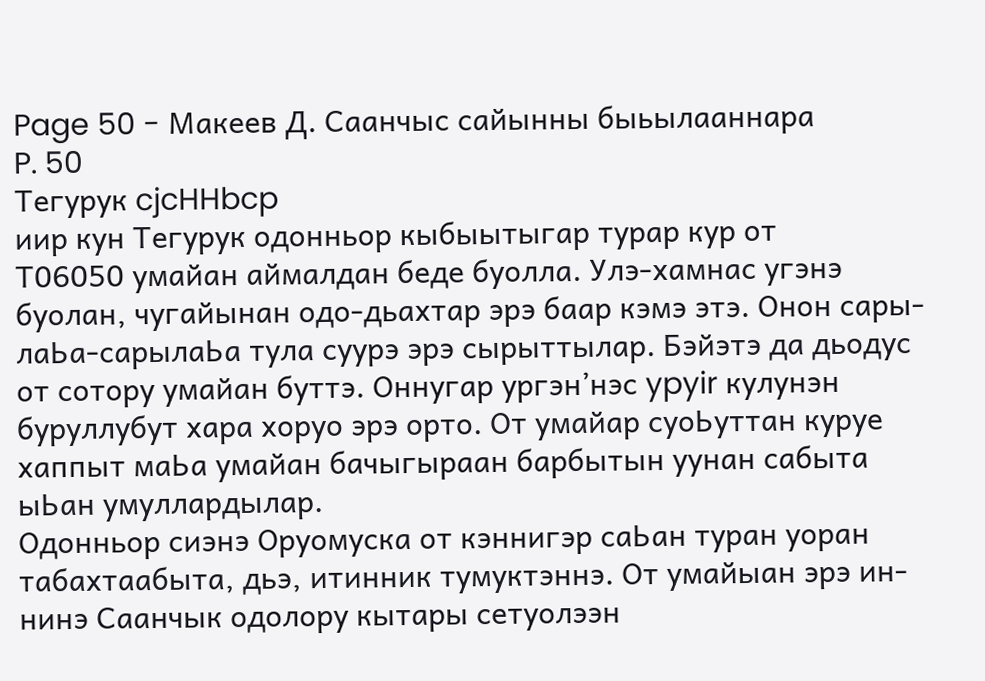Page 50 - Макеев Д. Саанчыс сайынны быьылааннара
P. 50
Тегурук cjcHHbcp
иир кун Тегурук одонньор кыбыытыгар турар кур от
Т06050 умайан аймалдан беде буолла. Улэ-хамнас угэнэ
буолан, чугайынан одо-дьахтар эрэ баар кэмэ этэ. Онон сары-
лаЬа-сарылаЬа тула суурэ эрэ сырыттылар. Бэйэтэ да дьодус
от сотору умайан буттэ. Оннугар ургэн’нэс ypyir кулунэн
буруллубут хара хоруо эрэ орто. От умайар суоЬуттан куруе
хаппыт маЬа умайан бачыгыраан барбытын уунан сабыта
ыЬан умуллардылар.
Одонньор сиэнэ Оруомуска от кэннигэр саЬан туран уоран
табахтаабыта, дьэ, итинник тумуктэннэ. От умайыан эрэ ин-
нинэ Саанчык одолору кытары сетуолээн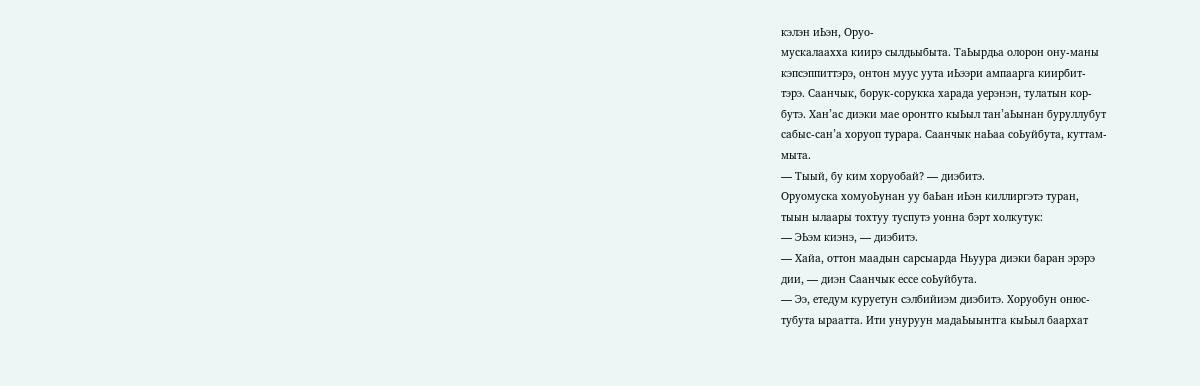кэлэн иЬэн, Оруо-
мускалаахха киирэ сылдьыбыта. ТаЬырдьа олорон ону-маны
кэпсэппиттэрэ, онтон муус уута иЬээри ампаарга киирбит-
тэрэ. Саанчык, борук-сорукка харада уерэнэн, тулатын кор-
бутэ. Хан’ас диэки мае оронтго кыЬыл тан’аЬынан буруллубут
сабыс-сан’а хоруоп турара. Саанчык наЬаа соЬуйбута, куттам-
мыта.
— Тыый, бу ким хоруобай? — диэбитэ.
Оруомуска хомуоЬунан уу баЬан иЬэн киллиргэтэ туран,
тыын ылаары тохтуу туспутэ уонна бэрт холкутук:
— ЭЬэм киэнэ, — диэбитэ.
— Хайа, оттон маадын сарсыарда Ньуура диэки баран эрэрэ
дии, — диэн Саанчык ессе соЬуйбута.
— Ээ, етедум куруетун сэлбийиэм диэбитэ. Хоруобун онюс-
тубута ыраатта. Ити унуруун мадаЬыынтга кыЬыл баархат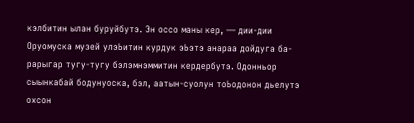кэлбитин ылан буруйбутэ. Эн оссо маны кер, — дии-дии
Оруомуска музей улэЬитин курдук эЬэтэ анараа дойдуга ба-
рарыгар тугу-тугу бэлэмнэммитин кердербутэ. Одонньор
сыынкабай бодунуоска, бэл, аатын-суолун тоЬодонон дьелутэ
охсон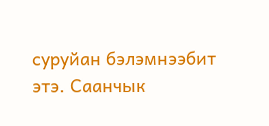суруйан бэлэмнээбит этэ. Саанчык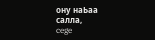ону наЬаа салла,
cege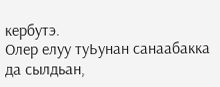кербутэ.
Олер елуу туЬунан санаабакка да сылдьан,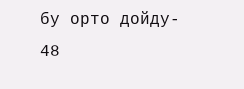бу орто дойду-
48